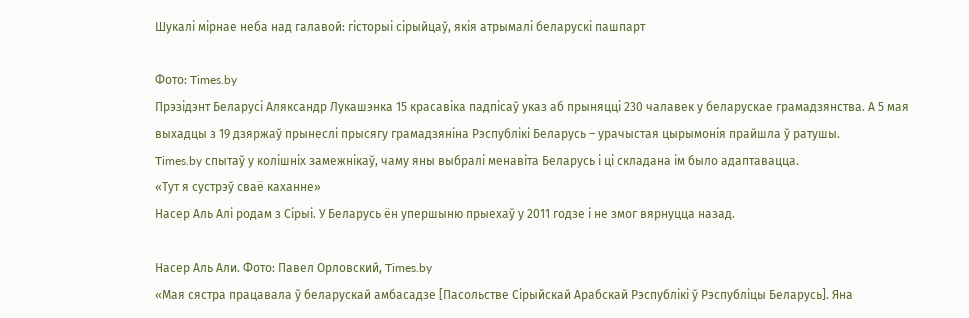Шукалі мірнае неба над галавой: гісторыі сірыйцаў, якія атрымалі беларускі пашпарт

Фото: Times.by
Прэзідэнт Беларусі Аляксандр Лукашэнка 15 красавіка падпісаў указ аб прыняцці 230 чалавек у беларускае грамадзянства. А 5 мая выхадцы з 19 дзяржаў прынеслі прысягу грамадзяніна Рэспублікі Беларусь – урачыстая цырымонія прайшла ў ратушы.
Times.by спытаў у колішніх замежнікаў, чаму яны выбралі менавіта Беларусь і ці складана ім было адаптавацца.
«Тут я сустрэў сваё каханне»
Насер Аль Алі родам з Сірыі. У Беларусь ён упершыню прыехаў у 2011 годзе і не змог вярнуцца назад.

Насер Аль Али. Фото: Павел Орловский, Times.by
«Мая сястра працавала ў беларускай амбасадзе [Пасольстве Сірыйскай Арабскай Рэспублікі ў Рэспубліцы Беларусь]. Яна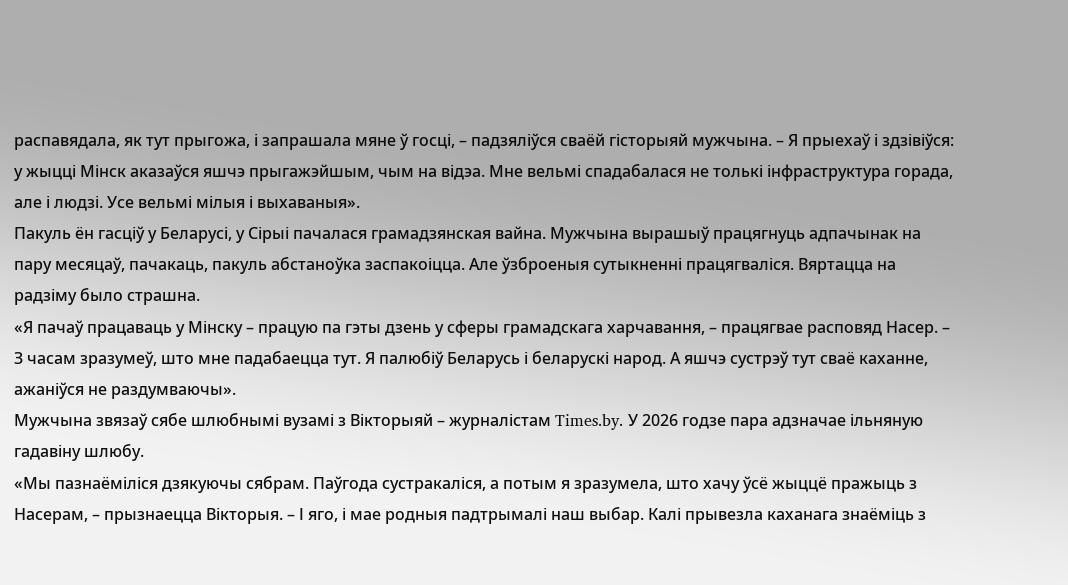распавядала, як тут прыгожа, і запрашала мяне ў госці, – падзяліўся сваёй гісторыяй мужчына. – Я прыехаў і здзівіўся: у жыцці Мінск аказаўся яшчэ прыгажэйшым, чым на відэа. Мне вельмі спадабалася не толькі інфраструктура горада, але і людзі. Усе вельмі мілыя і выхаваныя».
Пакуль ён гасціў у Беларусі, у Сірыі пачалася грамадзянская вайна. Мужчына вырашыў працягнуць адпачынак на пару месяцаў, пачакаць, пакуль абстаноўка заспакоіцца. Але ўзброеныя сутыкненні працягваліся. Вяртацца на радзіму было страшна.
«Я пачаў працаваць у Мінску – працую па гэты дзень у сферы грамадскага харчавання, – працягвае расповяд Насер. – З часам зразумеў, што мне падабаецца тут. Я палюбіў Беларусь і беларускі народ. А яшчэ сустрэў тут сваё каханне, ажаніўся не раздумваючы».
Мужчына звязаў сябе шлюбнымі вузамі з Вікторыяй – журналістам Times.by. У 2026 годзе пара адзначае ільняную гадавіну шлюбу.
«Мы пазнаёміліся дзякуючы сябрам. Паўгода сустракаліся, а потым я зразумела, што хачу ўсё жыццё пражыць з Насерам, – прызнаецца Вікторыя. – І яго, і мае родныя падтрымалі наш выбар. Калі прывезла каханага знаёміць з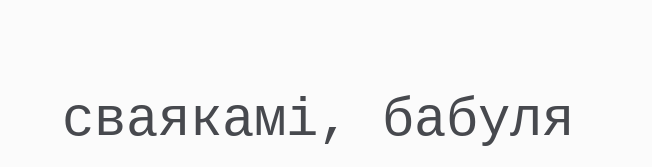сваякамі, бабуля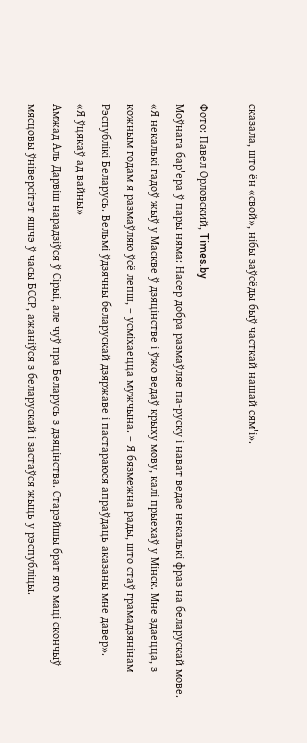сказала, што ён «свой», нібы заўсёды быў часткай нашай сям'і».

Фото: Павел Орловский, Times.by
Моўнага бар'ера ў пары няма: Насер добра размаўляе па-руску і нават ведае некалькі фраз на беларускай мове.
«Я некалькі гадоў жыў у Маскве ў дзяцінстве і ўжо ведаў крыху мову, калі прыехаў у Мінск. Мне здаецца, з кожным годам я размаўляю ўсё лепш, – усміхаецца мужчына. – Я бязмежна рады, што стаў грамадзянінам Рэспублікі Беларусь. Вельмі ўдзячны беларускай дзяржаве і пастараюся апраўдаць аказаны мне давер».
«Я ўцякаў ад вайны»
Амжад Аль Дарвіш нарадзіўся ў Сірыі, але чуў пра Беларусь з дзяцінства. Старэйшы брат яго маці скончыў мясцовы ўніверсітэт яшчэ ў часы БССР, ажаніўся з беларускай і застаўся жыць у рэспубліцы.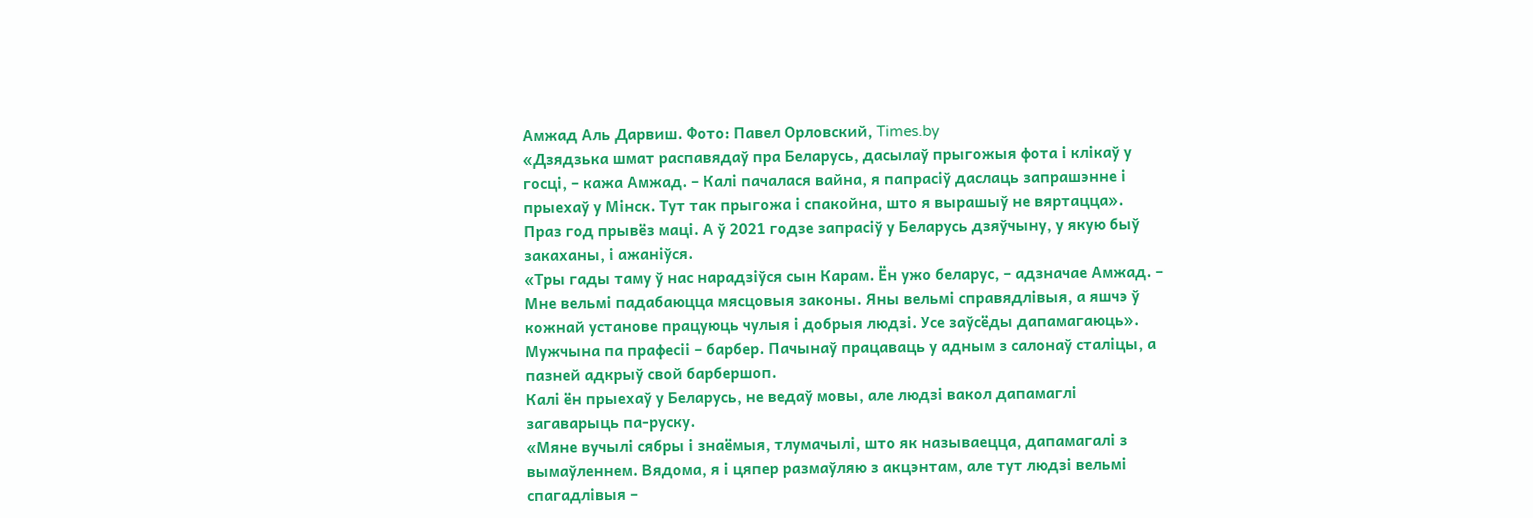Амжад Аль Дарвиш. Фото: Павел Орловский, Times.by
«Дзядзька шмат распавядаў пра Беларусь, дасылаў прыгожыя фота і клікаў у госці, – кажа Амжад. – Калі пачалася вайна, я папрасіў даслаць запрашэнне і прыехаў у Мінск. Тут так прыгожа і спакойна, што я вырашыў не вяртацца».
Праз год прывёз маці. А ў 2021 годзе запрасіў у Беларусь дзяўчыну, у якую быў закаханы, і ажаніўся.
«Тры гады таму ў нас нарадзіўся сын Карам. Ён ужо беларус, – адзначае Амжад. – Мне вельмі падабаюцца мясцовыя законы. Яны вельмі справядлівыя, а яшчэ ў кожнай установе працуюць чулыя і добрыя людзі. Усе заўсёды дапамагаюць».
Мужчына па прафесіі – барбер. Пачынаў працаваць у адным з салонаў сталіцы, а пазней адкрыў свой барбершоп.
Калі ён прыехаў у Беларусь, не ведаў мовы, але людзі вакол дапамаглі загаварыць па-руску.
«Мяне вучылі сябры і знаёмыя, тлумачылі, што як называецца, дапамагалі з вымаўленнем. Вядома, я і цяпер размаўляю з акцэнтам, але тут людзі вельмі спагадлівыя –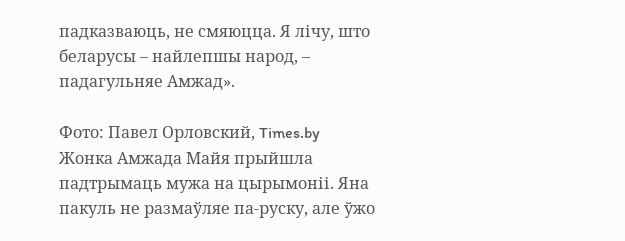падказваюць, не смяюцца. Я лічу, што беларусы – найлепшы народ, – падагульняе Амжад».

Фото: Павел Орловский, Times.by
Жонка Амжада Майя прыйшла падтрымаць мужа на цырымоніі. Яна пакуль не размаўляе па-руску, але ўжо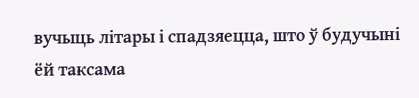вучыць літары і спадзяецца, што ў будучыні ёй таксама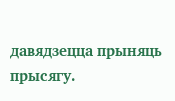давядзецца прыняць прысягу.